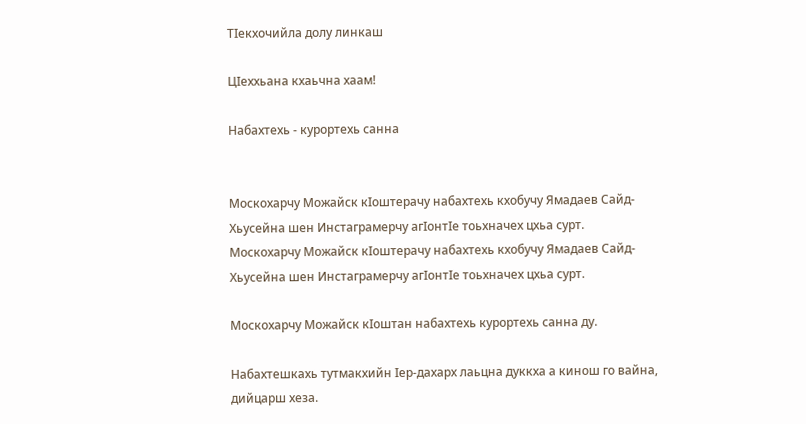ТIекхочийла долу линкаш

ЦIеххьана кхаьчна хаам!

Набахтехь - курортехь санна


Москохарчу Можайск кIоштерачу набахтехь кхобучу Ямадаев Сайд-Хьусейна шен Инстаграмерчу агIонтIе тоьхначех цхьа сурт.
Москохарчу Можайск кIоштерачу набахтехь кхобучу Ямадаев Сайд-Хьусейна шен Инстаграмерчу агIонтIе тоьхначех цхьа сурт.

Москохарчу Можайск кIоштан набахтехь курортехь санна ду.

Набахтешкахь тутмакхийн Iер-дахарх лаьцна дуккха а кинош го вайна, дийцарш хеза.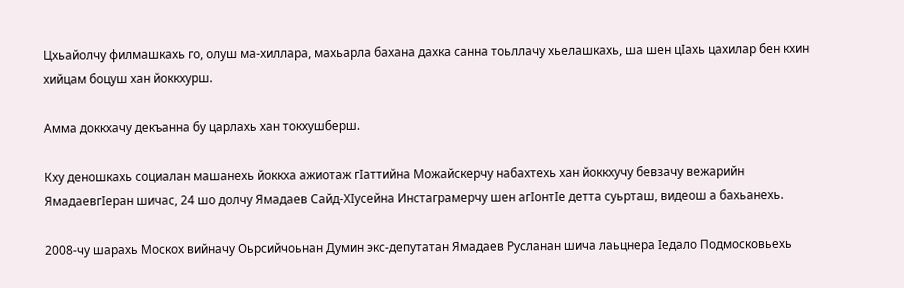Цхьайолчу филмашкахь го, олуш ма-хиллара, махьарла бахана дахка санна тоьллачу хьелашкахь, ша шен цIахь цахилар бен кхин хийцам боцуш хан йоккхурш.

Амма доккхачу декъанна бу царлахь хан токхушберш.

Кху деношкахь социалан машанехь йоккха ажиотаж гIаттийна Можайскерчу набахтехь хан йоккхучу бевзачу вежарийн ЯмадаевгIеран шичас, 24 шо долчу Ямадаев Сайд-ХIусейна Инстаграмерчу шен агIонтIе детта суьрташ, видеош а бахьанехь.

2008-чу шарахь Москох вийначу Оьрсийчоьнан Думин экс-депутатан Ямадаев Русланан шича лаьцнера Iедало Подмосковьехь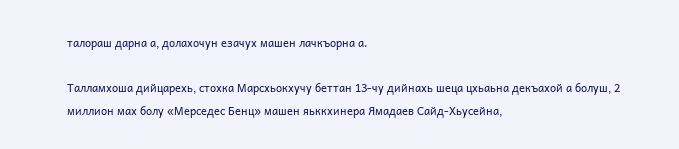талораш дарна а, долахочун езачух машен лачкъорна а.

Талламхоша дийцарехь, стохка Марсхьокхучу беттан 13-чу дийнахь шеца цхьаьна декъахой а болуш, 2 миллион мах болу «Мерседес Бенц» машен яьккхинера Ямадаев Сайд-Хьусейна,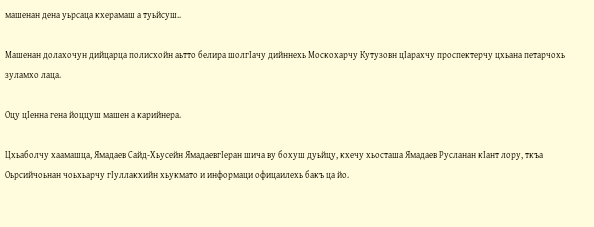машенан дена уьрсаца кхерамаш а туьйсуш..

Машенан долахочун дийцарца полисхойн аьтто белира шолгIачу дийннехь Москохарчу Кутузовн цIарахчу проспектерчу цхьана петарчохь зуламхо лаца.

Оцу цIенна гена йоццуш машен а карийнера.

Цхьаболчу хаамашца, Ямадаев Сайд-Хьусейн ЯмадаевгIеран шича ву бохуш дуьйцу, кхечу хьосташа Ямадаев Русланан кIант лору, ткъа Оьрсийчоьнан чоьхьарчу гIуллакхийн хьукмато и информаци офицаилехь бакъ ца йо.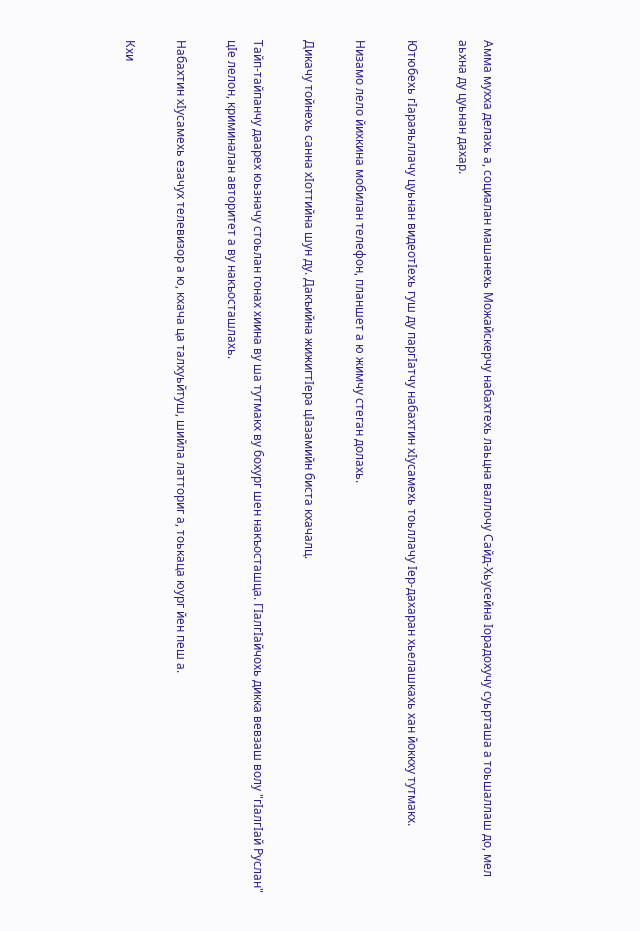Амма мухха делахь а, социалан машанехь Можайскерчу набахтехь лаьцна валлочу Сайд-Хьусейна Iорадохучу суьрташа а тоьшаллаш до, мел аьхна ду цуьнан дахар.

Ютюбехь гIараяьллачу цуьнан видеотIехь гуш ду паргIатчу набахтин хIусамехь тоьллачу Iер-дахаран хьелашкахь хан йоккху тутмакх.

Низамо лело йихкина мобилан телефон, планшет а ю жимчу стеган долахь.

Дикачу тойнехь санна хIоттийна шун ду. Дакъийна жижигтIера цIазамийн биста кхачалц.

Тайп-тайпанчу даарех юьзначу стоьлан гонах хиина ву ша тутмакх ву бохург шен накъосташца. ГIалгIайчохь дикка вевзаш волу "гIалгIай Руслан" цIе лелон, криминалан авторитет а ву накъосташлахь.

Набахтин хIусамехь езачух телевизор а ю, кхача ца талхуьйтуш, шийла латториг а, тоькаца юург йен пеш а.

Кхи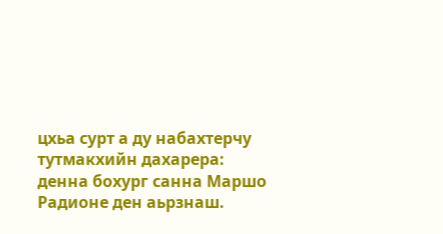цхьа сурт а ду набахтерчу тутмакхийн дахарера: денна бохург санна Маршо Радионе ден аьрзнаш.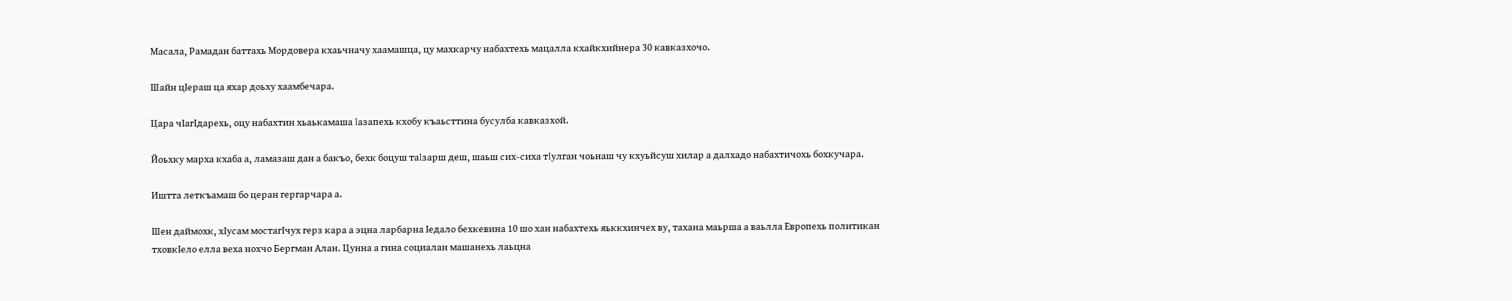Масала, Рамадан баттахь Мордовера кхаьчначу хаамашца, цу махкарчу набахтехь мацалла кхайкхийнера 30 кавказхочо.

Шайн цIераш ца яхар доьху хаамбечара.

Цара чIагIдарехь, оцу набахтин хьаькамаша Ιазапехь кхобу къаьсттина бусулба кавказхой.

Йоьхку марха кхаба а, ламазаш дан а бакъо, бехк боцуш таΙзарш деш, шаьш сих-сиха тΙулган чоьнаш чу кхуьйсуш хилар а далхадо набахтичохь бохкучара.

Иштта леткъамаш бо церан гергарчара а.

Шен даймохк, хIусам мостагIчух герз кара а эцна ларбарна Iедало бехкевина 10 шо хан набахтехь яьккхинчех ву, тахана маьрша а ваьлла Европехь политикан тховкIело елла веха нохчо Бергман Алан. Цунна а гина социалан машанехь лаьцна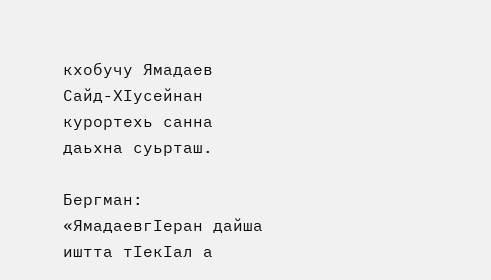кхобучу Ямадаев Сайд-ХIусейнан курортехь санна даьхна суьрташ.

Бергман: «ЯмадаевгIеран дайша иштта тIекIал а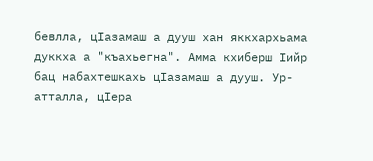бевлла, цIазамаш а дууш хан яккхархьама дуккха а "къахьегна". Амма кхиберш Iийр бац набахтешкахь цIазамаш а дууш. Ур-атталла, цIера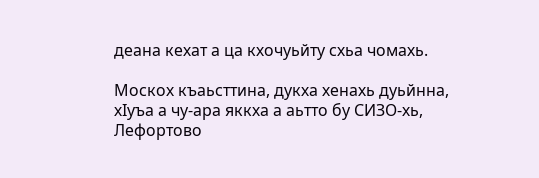деана кехат а ца кхочуьйту схьа чомахь.

Москох къаьсттина, дукха хенахь дуьйнна, хIуъа а чу-ара яккха а аьтто бу СИЗО-хь, Лефортово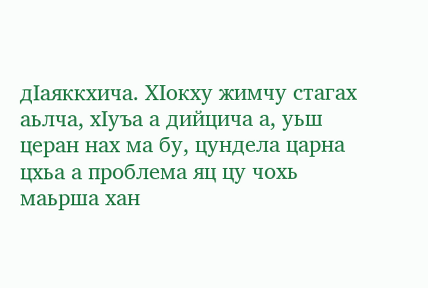дIаяккхича. ХIокху жимчу стагах аьлча, хIуъа а дийцича а, уьш церан нах ма бу, цундела царна цхьа а проблема яц цу чохь маьрша хан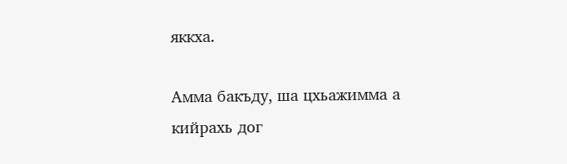яккха.

Амма бакъду, ша цхьажимма а кийрахь дог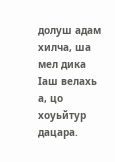долуш адам хилча, ша мел дика Iаш велахь а, цо хоуьйтур дацара.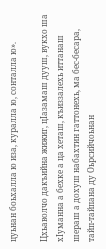цуьнан боьхалла ю иза, куралла ю, сонталла ю».

Цхьаволчо дакъийна жижиг, цIазамаш дууш, вукхо ша хIуманна а бехке а ца хеташ, къиззалехь иттанаш шераш а дохуш набахтин гаттонехь, ма бес-бесара, тайп-тайпана ду Оьрсийчоьнан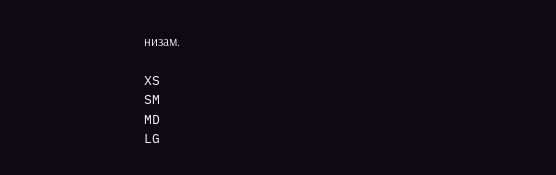низам.

XS
SM
MD
LG